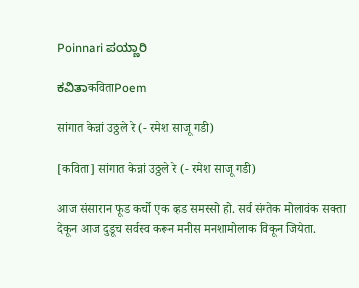Poinnari ಪಯ್ಣಾರಿ

ಕವಿತಾकविताPoem

सांगात केन्नां उठ्ठले रे (- रमेश साजू गडी)

[कविता] सांगात केन्नां उठ्ठले रे (- रमेश साजू गडी)

आज संसारान फूड कर्चो एक व्हड समस्सो हो. सर्व संग्तेक मोलावंक सक्ता देकून आज दुडूच सर्वस्व करून मनीस मनशामोलाक विकून जियेता.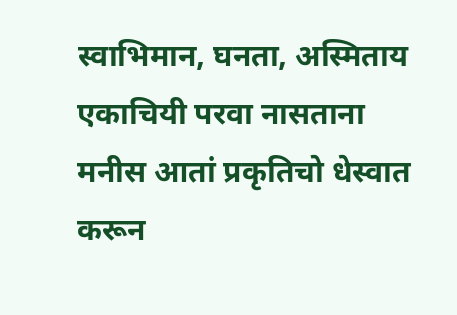स्वाभिमान, घनता, अस्मिताय एकाचियी परवा नासताना मनीस आतां प्रकृतिचो धेस्वात करून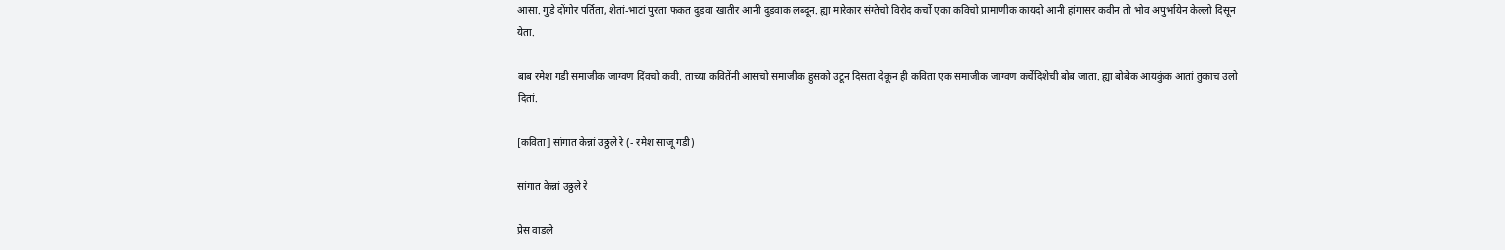आसा. गुडे दोंगोर पर्तिता, शेतां-भाटां पुरता फकत दुडवा खातीर आनी दुडवाक लब्दून. ह्या मारेकार संग्तेचो विरोद कर्चो एका कविचो प्रामाणीक कायदो आनी हांगासर कवीन तो भोव अपुर्भायेन केल्लो दिसून येता.

बाब रमेश गडी समाजीक जाग्वण दिंवचो कवी. ताच्या कवितेंनी आसचो समाजीक हुसको उटून दिसता देकून ही कविता एक समाजीक जाग्वण कर्चेदिशेची बोब जाता. ह्या बोबेक आयकुंक आतां तुकाच उलो दितां.

[कविता] सांगात केन्नां उठ्ठले रे (- रमेश साजू गडी)

सांगात केन्नां उठ्ठले रे

प्रेस वाडले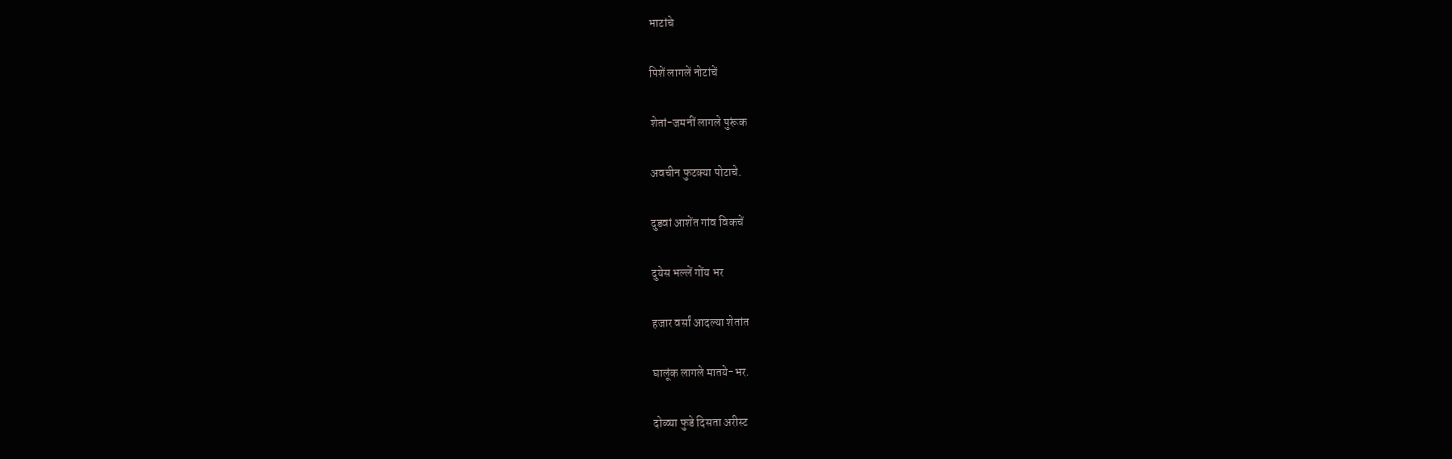भाटांचे

पिशें लागलें नोटांचें

शेतां-जमनीं लागले पुरूंक

अवचीन फुटक्या पोटाचे.

दुडवां आशेंत गांव विकचें

दुयेस भल्लें गोंय भर

हजार वर्सां आदल्या शेतांत

घालूंक लागले मातये-भर.

दोळ्या फुडे दिसता अरीस्ट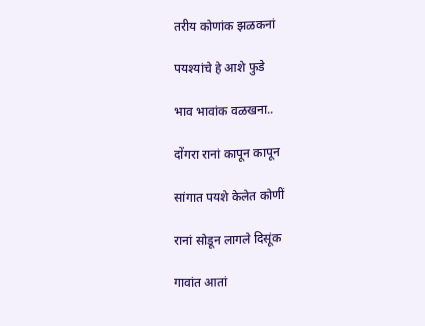तरीय कोणांक झळकनां

पयश्यांचे हे आशे फुडे

भाव भावांक वळखना..

दोंगरा रानां कापून कापून

सांगात पयशे केलेत कोणीं

रानां सोडून लागले दिसूंक

गावांत आतां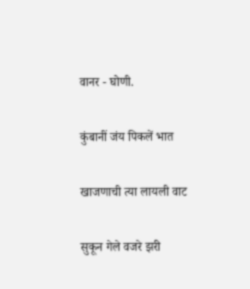वानर - घोणी.

कुंबानीं जंय पिकलें भात

खाजणाची त्या लायली वाट

सुकून गेले वजरे झरी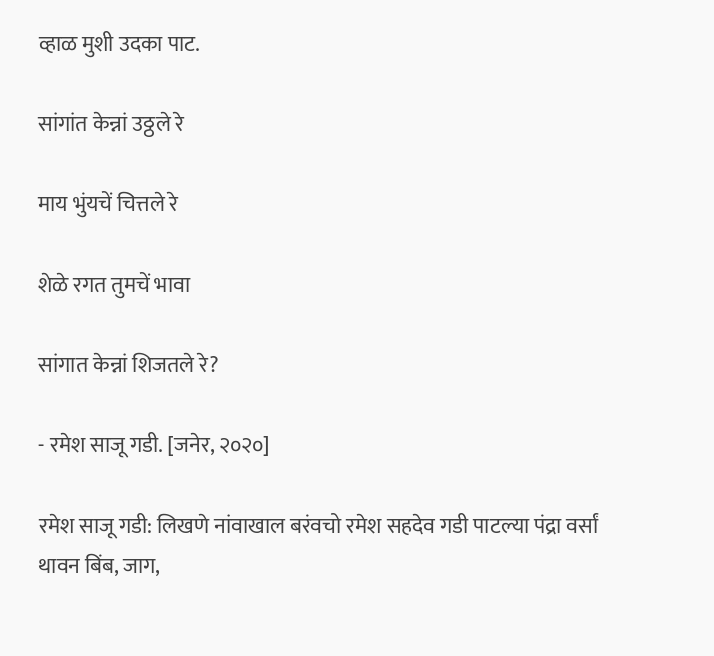व्हाळ मुशी उदका पाट.

सांगांत केन्नां उठ्ठले रे

माय भुंयचें चित्तले रे

शेळे रगत तुमचें भावा

सांगात केन्नां शिजतले रे?

- रमेश साजू गडी. [जनेर, २०२०]

रमेश साजू गडी: लिखणे नांवाखाल बरंवचो रमेश सहदेव गडी पाटल्या पंद्रा वर्सां थावन बिंब, जाग,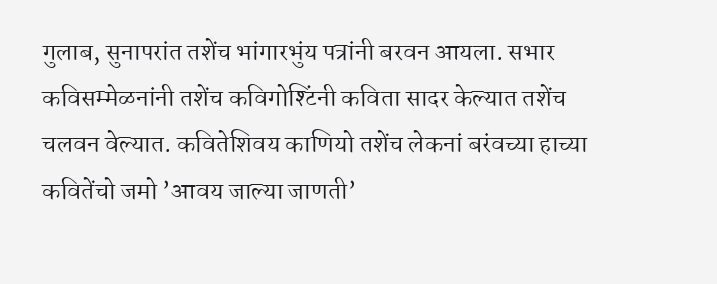गुलाब, सुनापरांत तशेंच भांगार‌भुंय पत्रांनी बरवन आयला. सभार कविसम्मेळनांनी तशेंच कविगोश्टिंनी कविता सादर केल्यात तशेंच चलवन वेल्यात. कवितेशिवय काणियो तशेंच लेकनां बरंवच्या हाच्या कवितेंचो जमो ’आवय जाल्या जाणती’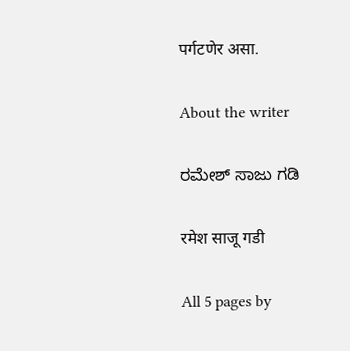पर्गटणेर असा.

About the writer

ರಮೇಶ್ ಸಾಜು ಗಡಿ

रमेश साजू गडी

All 5 pages by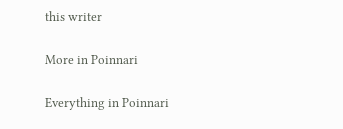this writer

More in Poinnari

Everything in Poinnari